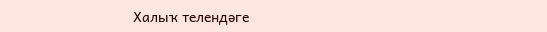Халыҡ телендәге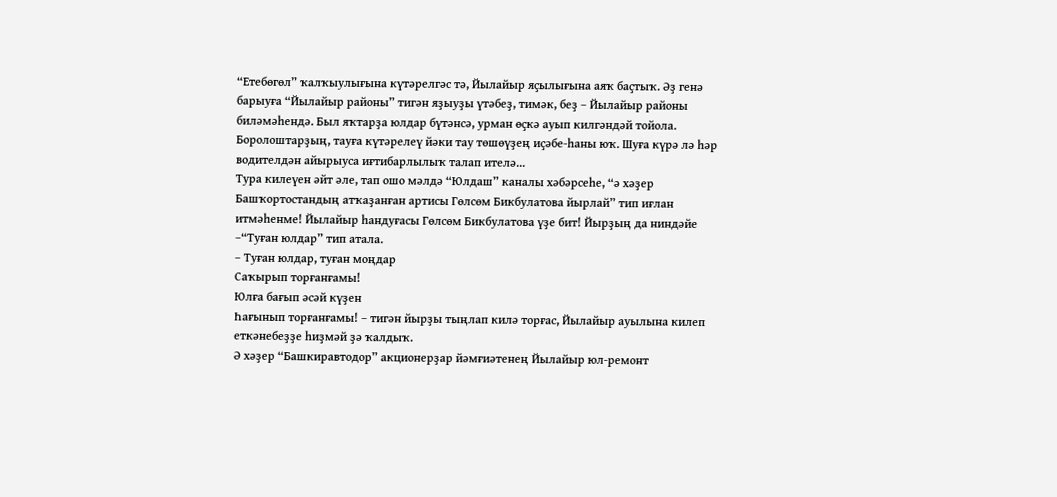“Етебөгөл” ҡалҡыулығына күтәрелгәс тә, Йылайыр яҫылығына аяҡ баҫтыҡ. Әҙ генә барыуға “Йылайыр районы” тигән яҙыуҙы үтәбеҙ, тимәк, беҙ – Йылайыр районы биләмәһендә. Был яҡтарҙа юлдар бүтәнсә, урман өҫкә ауып килгәндәй тойола. Боролоштарҙың, тауға күтәрелеү йәки тау төшөүҙең иҫәбе-һаны юҡ. Шуға күрә лә һәр водителдән айырыуса иғтибарлылыҡ талап ителә...
Тура килеүен әйт әле, тап ошо мәлдә “Юлдаш” каналы хәбәрсеһе, “ә хәҙер Башҡортостандың атҡаҙанған артисы Гөлсөм Бикбулатова йырлай” тип иғлан итмәһенме! Йылайыр һандуғасы Гөлсөм Бикбулатова үҙе бит! Йырҙың да ниндәйе –“Туған юлдар” тип атала.
– Туған юлдар, туған моңдар
Саҡырып торғанғамы!
Юлға бағып әсәй күҙен
Һағынып торғанғамы! – тигән йырҙы тыңлап килә торғас, Йылайыр ауылына килеп еткәнебеҙҙе һиҙмәй ҙә ҡалдыҡ.
Ә хәҙер “Башкиравтодор” акционерҙар йәмғиәтенең Йылайыр юл-ремонт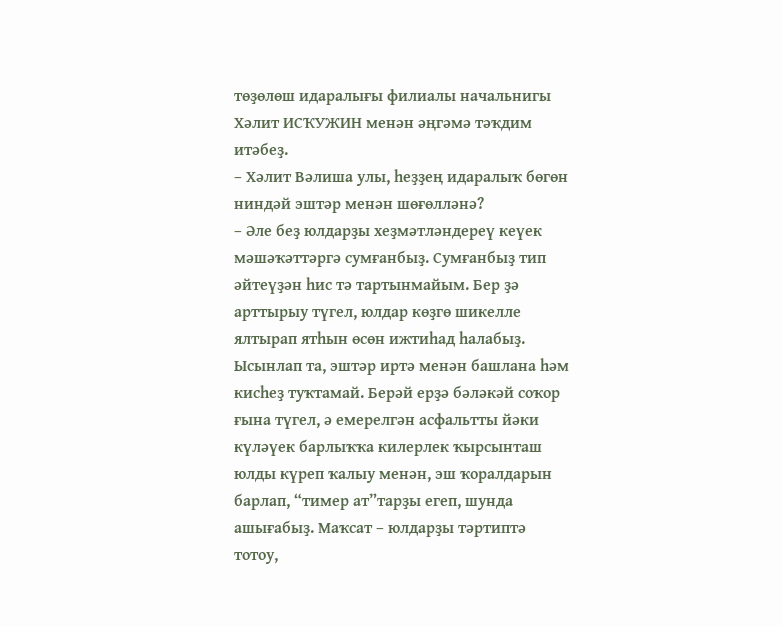төҙөлөш идаралығы филиалы начальнигы Хәлит ИСҠУЖИН менән әңгәмә тәҡдим итәбеҙ.
– Хәлит Вәлиша улы, һеҙҙең идаралыҡ бөгөн ниндәй эштәр менән шөғөлләнә?
– Әле беҙ юлдарҙы хеҙмәтләндереү кеүек мәшәҡәттәргә сумғанбыҙ. Сумғанбыҙ тип әйтеүҙән һис тә тартынмайым. Бер ҙә арттырыу түгел, юлдар көҙгө шикелле ялтырап ятһын өсөн ижтиһад һалабыҙ. Ысынлап та, эштәр иртә менән башлана һәм кисһеҙ туҡтамай. Берәй ерҙә бәләкәй соҡор ғына түгел, ә емерелгән асфальтты йәки күләүек барлыҡҡа килерлек ҡырсынташ юлды күреп ҡалыу менән, эш ҡоралдарын барлап, “тимер ат”тарҙы егеп, шунда ашығабыҙ. Маҡсат – юлдарҙы тәртиптә тотоу,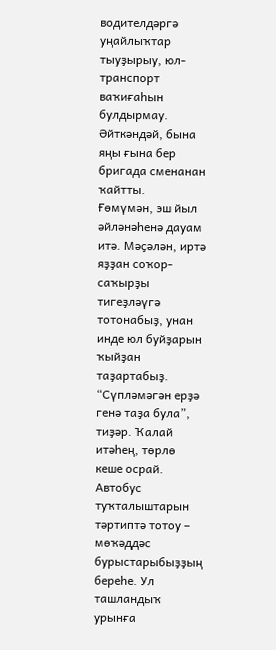водителдәргә уңайлыҡтар тыуҙырыу, юл-транспорт ваҡиғаһын булдырмау. Әйткәндәй, бына яңы ғына бер бригада сменанан ҡайтты.
Ғөмүмән, эш йыл әйләнәһенә дауам итә. Мәҫәлән, иртә яҙҙан соҡор-саҡырҙы тигеҙләүгә тотонабыҙ, унан инде юл буйҙарын ҡыйҙан таҙартабыҙ. “Сүпләмәгән ерҙә генә таҙа була”, тиҙәр. Ҡалай итәһең, төрлө кеше осрай. Автобус туҡталыштарын тәртиптә тотоу – мөҡәддәс бурыстарыбыҙҙың береһе. Ул ташландыҡ урынға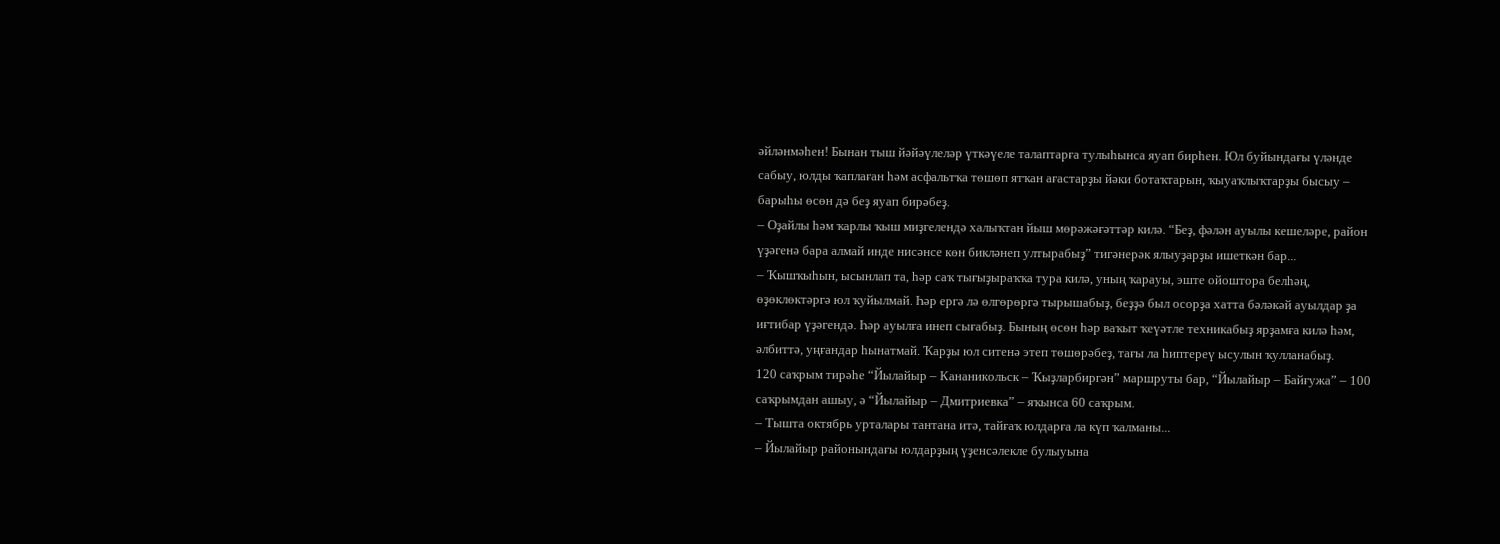әйләнмәһен! Бынан тыш йәйәүлеләр үткәүеле талаптарға тулыһынса яуап бирһен. Юл буйындағы үләнде сабыу, юлды ҡаплаған һәм асфальтҡа төшөп ятҡан ағастарҙы йәки ботаҡтарын, ҡыуаҡлыҡтарҙы бысыу – барыһы өсөн дә беҙ яуап бирәбеҙ.
– Оҙайлы һәм ҡарлы ҡыш миҙгелендә халыҡтан йыш мөрәжәғәттәр килә. “Беҙ, фәлән ауылы кешеләре, район үҙәгенә бара алмай инде нисәнсе көн бикләнеп ултырабыҙ” тигәнерәк ялыуҙарҙы ишеткән бар...
– Ҡышҡыһын, ысынлап та, һәр саҡ тығыҙыраҡҡа тура килә, уның ҡарауы, эште ойоштора белһәң, өҙөклөктәргә юл ҡуйылмай. Һәр ергә лә өлгөрөргә тырышабыҙ, беҙҙә был осорҙа хатта бәләкәй ауылдар ҙа иғтибар үҙәгендә. Һәр ауылға инеп сығабыҙ. Бының өсөн һәр ваҡыт ҡеүәтле техникабыҙ ярҙамға килә һәм, әлбиттә, уңғандар һынатмай. Ҡарҙы юл ситенә этеп төшөрәбеҙ, тағы ла һиптереү ысулын ҡулланабыҙ.
120 саҡрым тирәһе “Йылайыр – Кананикольск – Ҡыҙларбиргән” маршруты бар, “Йылайыр – Байғужа” – 100 саҡрымдан ашыу, ә “Йылайыр – Дмитриевка” – яҡынса 60 саҡрым.
– Тышта октябрь урталары тантана итә, тайғаҡ юлдарға ла күп ҡалманы...
– Йылайыр районындағы юлдарҙың үҙенсәлекле булыуына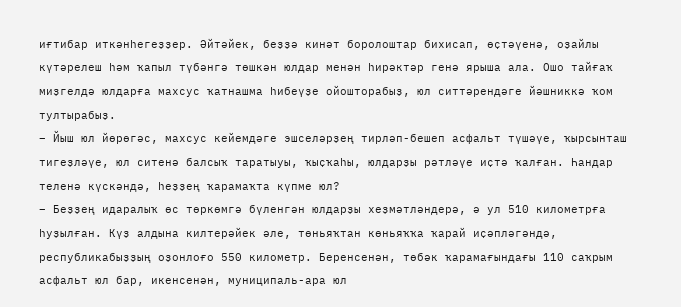иғтибар иткәнһегеҙҙер. Әйтәйек, беҙҙә кинәт боролоштар бихисап, өҫтәүенә, оҙайлы күтәрелеш һәм ҡапыл түбәнгә төшкән юлдар менән һирәктәр генә ярыша ала. Ошо тайғаҡ миҙгелдә юлдарға махсус ҡатнашма һибеүҙе ойошторабыҙ, юл ситтәрендәге йәшниккә ҡом тултырабыҙ.
– Йыш юл йөрөгәс, махсус кейемдәге эшселәрҙең тирләп-бешеп асфальт түшәүе, ҡырсынташ тигеҙләүе, юл ситенә балсыҡ таратыуы, ҡыҫҡаһы, юлдарҙы рәтләүе иҫтә ҡалған. Һандар теленә күскәндә, һеҙҙең ҡарамаҡта күпме юл?
– Беҙҙең идаралыҡ өс төркөмгә бүленгән юлдарҙы хеҙмәтләндерә, ә ул 510 километрға һуҙылған. Күҙ алдына килтерәйек әле, төньяҡтан көньяҡҡа ҡарай иҫәпләгәндә, республикабыҙҙың оҙонлоғо 550 километр. Беренсенән, төбәк ҡарамағындағы 110 саҡрым асфальт юл бар, икенсенән, муниципаль-ара юл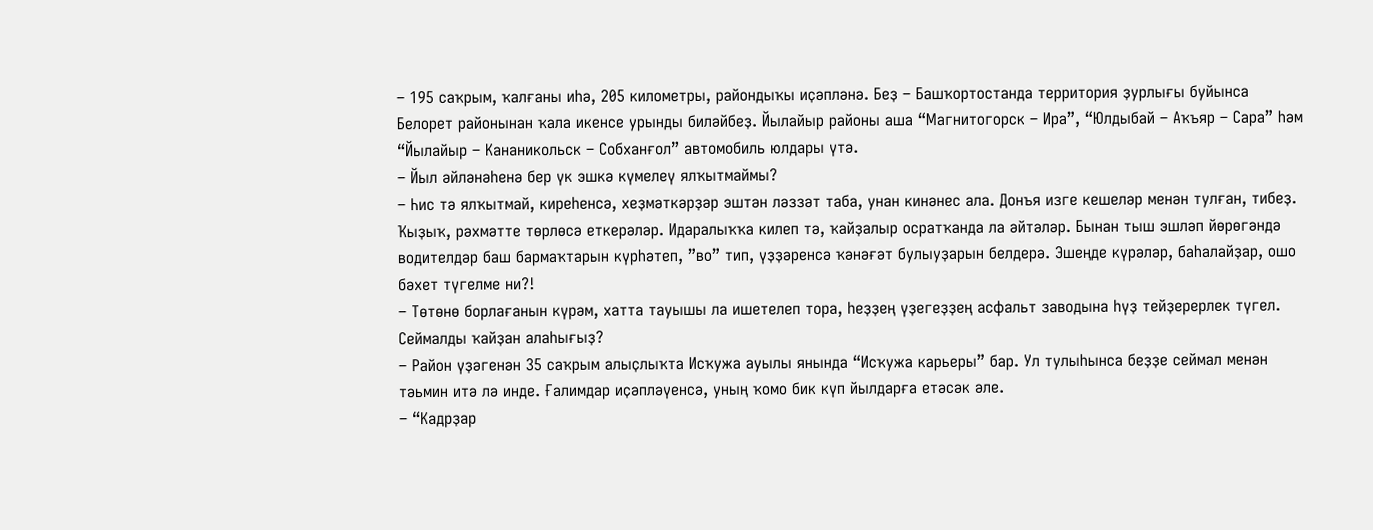– 195 саҡрым, ҡалғаны иһә, 205 километры, райондыҡы иҫәпләнә. Беҙ – Башҡортостанда территория ҙурлығы буйынса Белорет районынан ҡала икенсе урынды биләйбеҙ. Йылайыр районы аша “Магнитогорск – Ира”, “Юлдыбай – Аҡъяр – Сара” һәм “Йылайыр – Кананикольск – Собханғол” автомобиль юлдары үтә.
– Йыл әйләнәһенә бер үк эшкә күмелеү ялҡытмаймы?
– Һис тә ялҡытмай, киреһенсә, хеҙмәткәрҙәр эштән ләззәт таба, унан кинәнес ала. Донъя изге кешеләр менән тулған, тибеҙ. Ҡыҙыҡ, рәхмәтте төрлөсә еткерәләр. Идаралыҡҡа килеп тә, ҡайҙалыр осратҡанда ла әйтәләр. Бынан тыш эшләп йөрөгәндә водителдәр баш бармаҡтарын күрһәтеп, ”во” тип, үҙҙәренсә ҡәнәғәт булыуҙарын белдерә. Эшеңде күрәләр, баһалайҙар, ошо бәхет түгелме ни?!
– Төтөнө борлағанын күрәм, хатта тауышы ла ишетелеп тора, һеҙҙең үҙегеҙҙең асфальт заводына һүҙ тейҙерерлек түгел. Сеймалды ҡайҙан алаһығыҙ?
– Район үҙәгенән 35 саҡрым алыҫлыҡта Исҡужа ауылы янында “Исҡужа карьеры” бар. Ул тулыһынса беҙҙе сеймал менән тәьмин итә лә инде. Ғалимдар иҫәпләүенсә, уның ҡомо бик күп йылдарға етәсәк әле.
– “Кадрҙар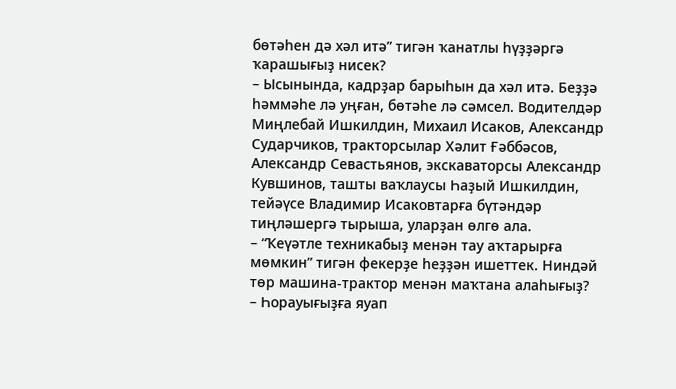бөтәһен дә хәл итә” тигән ҡанатлы һүҙҙәргә ҡарашығыҙ нисек?
– Ысынында, кадрҙар барыһын да хәл итә. Беҙҙә һәммәһе лә уңған, бөтәһе лә сәмсел. Водителдәр Миңлебай Ишкилдин, Михаил Исаков, Александр Сударчиков, тракторсылар Хәлит Ғәббәсов, Александр Севастьянов, экскаваторсы Александр Кувшинов, ташты ваҡлаусы Һаҙый Ишкилдин, тейәүсе Владимир Исаковтарға бүтәндәр тиңләшергә тырыша, уларҙан өлгө ала.
– “Ҡеүәтле техникабыҙ менән тау аҡтарырға мөмкин” тигән фекерҙе һеҙҙән ишеттек. Ниндәй төр машина-трактор менән маҡтана алаһығыҙ?
– Һорауығыҙға яуап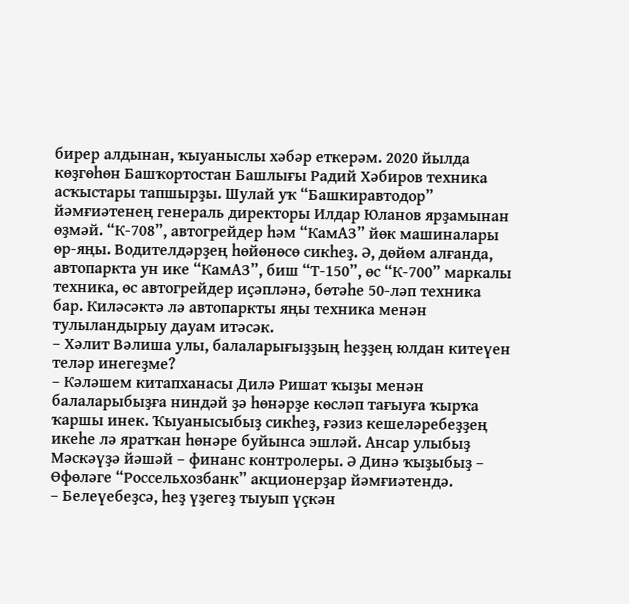бирер алдынан, ҡыуаныслы хәбәр еткерәм. 2020 йылда көҙгөһөн Башҡортостан Башлығы Радий Хәбиров техника асҡыстары тапшырҙы. Шулай уҡ “Башкиравтодор” йәмғиәтенең генераль директоры Илдар Юланов ярҙамынан өҙмәй. “К-708”, автогрейдер һәм “КамАЗ” йөк машиналары өр-яңы. Водителдәрҙең һөйөнөсө сикһеҙ. Ә, дөйөм алғанда, автопаркта ун ике “КамАЗ”, биш “Т-150”, өс “К-700” маркалы техника, өс автогрейдер иҫәпләнә, бөтәһе 50-ләп техника бар. Киләсәктә лә автопаркты яңы техника менән тулыландырыу дауам итәсәк.
– Хәлит Вәлиша улы, балаларығыҙҙың һеҙҙең юлдан китеүен теләр инегеҙме?
– Кәләшем китапханасы Дилә Ришат ҡыҙы менән балаларыбыҙға ниндәй ҙә һөнәрҙе көсләп тағыуға ҡырҡа ҡаршы инек. Ҡыуанысыбыҙ сикһеҙ, ғәзиз кешеләребеҙҙең икеһе лә яратҡан һөнәре буйынса эшләй. Ансар улыбыҙ Мәскәүҙә йәшәй – финанс контролеры. Ә Динә ҡыҙыбыҙ – Өфөләге “Россельхозбанк” акционерҙар йәмғиәтендә.
– Белеүебеҙсә, һеҙ үҙегеҙ тыуып үҫкән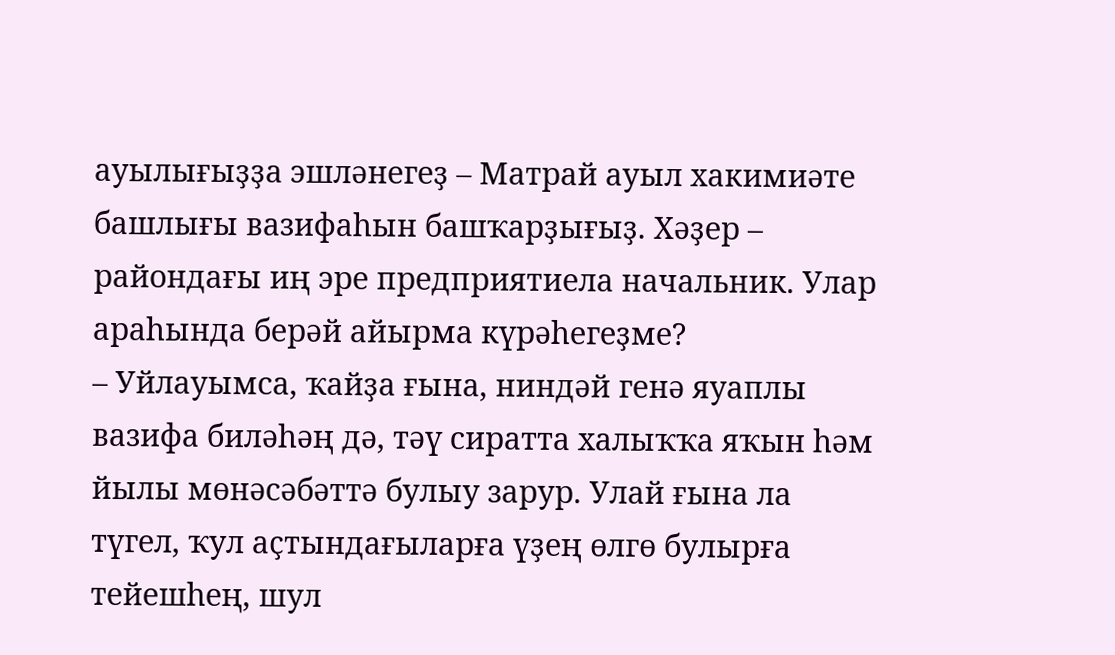ауылығыҙҙа эшләнегеҙ – Матрай ауыл хакимиәте башлығы вазифаһын башҡарҙығыҙ. Хәҙер – райондағы иң эре предприятиела начальник. Улар араһында берәй айырма күрәһегеҙме?
– Уйлауымса, ҡайҙа ғына, ниндәй генә яуаплы вазифа биләһәң дә, тәү сиратта халыҡҡа яҡын һәм йылы мөнәсәбәттә булыу зарур. Улай ғына ла түгел, ҡул аҫтындағыларға үҙең өлгө булырға тейешһең, шул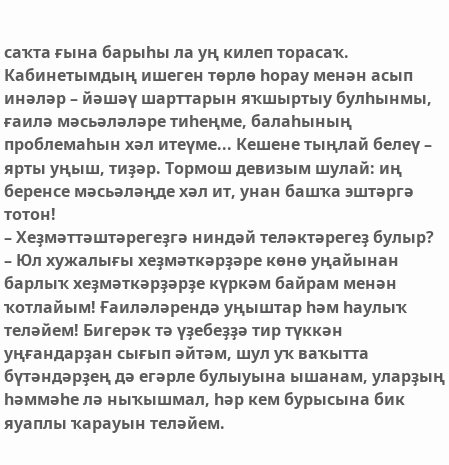саҡта ғына барыһы ла уң килеп торасаҡ. Кабинетымдың ишеген төрлө һорау менән асып инәләр – йәшәү шарттарын яҡшыртыу булһынмы, ғаилә мәсьәләләре тиһеңме, балаһының проблемаһын хәл итеүме... Кешене тыңлай белеү – ярты уңыш, тиҙәр. Тормош девизым шулай: иң беренсе мәсьәләңде хәл ит, унан башҡа эштәргә тотон!
– Хеҙмәттәштәрегеҙгә ниндәй теләктәрегеҙ булыр?
– Юл хужалығы хеҙмәткәрҙәре көнө уңайынан барлыҡ хеҙмәткәрҙәрҙе күркәм байрам менән ҡотлайым! Ғаиләләрендә уңыштар һәм һаулыҡ теләйем! Бигерәк тә үҙебеҙҙә тир түккән уңғандарҙан сығып әйтәм, шул уҡ ваҡытта бүтәндәрҙең дә егәрле булыуына ышанам, уларҙың һәммәһе лә ныҡышмал, һәр кем бурысына бик яуаплы ҡарауын теләйем.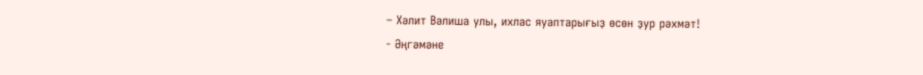– Хәлит Вәлиша улы, ихлас яуаптарығыҙ өсөн ҙур рәхмәт!
- Әңгәмәне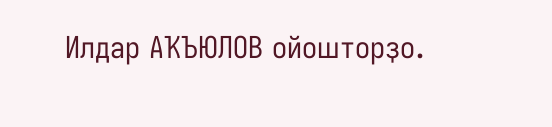Илдар АҠЪЮЛОВ ойошторҙо.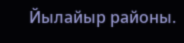Йылайыр районы.